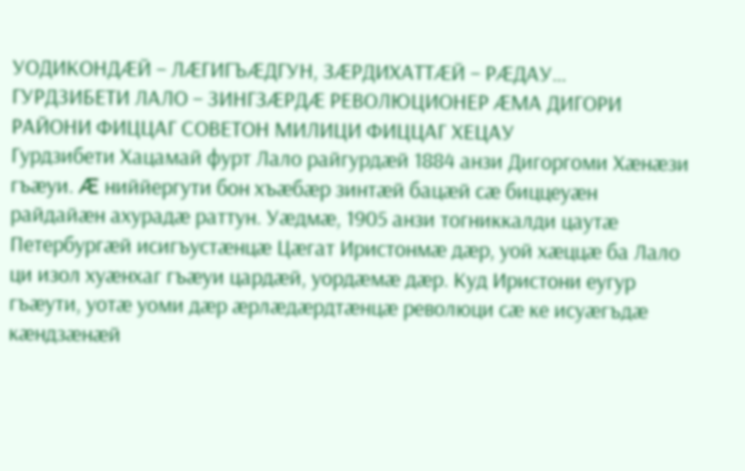УОДИКОНДÆЙ – ЛÆГИГЪÆДГУН, ЗÆРДИХАТТÆЙ – РÆДАУ…
ГУРДЗИБЕТИ ЛАЛО – ЗИНГЗÆРДÆ РЕВОЛЮЦИОНЕР ÆМА ДИГОРИ РАЙОНИ ФИЦЦАГ СОВЕТОН МИЛИЦИ ФИЦЦАГ ХЕЦАУ
Гурдзибети Хацамай фурт Лало райгурдæй 1884 анзи Дигоргоми Хæнæзи гъæуи. Æ ниййергути бон хъæбæр зинтæй бацæй сæ биццеуæн райдайæн ахурадæ раттун. Уæдмæ, 1905 анзи тогниккалди цаутæ Петербургæй исигъустæнцæ Цæгат Иристонмæ дæр, уой хæццæ ба Лало ци изол хуæнхаг гъæуи цардæй, уордæмæ дæр. Куд Иристони еугур гъæути, уотæ уоми дæр æрлæдæрдтæнцæ революци сæ ке исуæгъдæ кæндзæнæй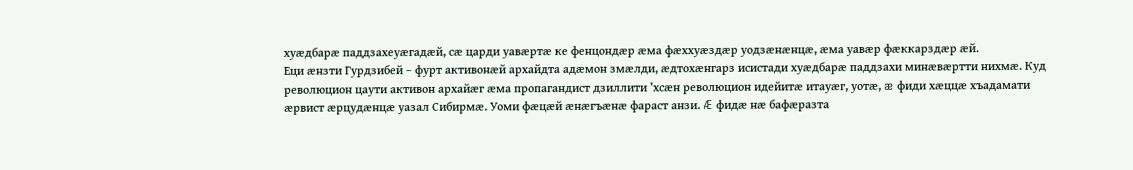хуæдбарæ паддзахеуæгадæй, сæ царди уавæртæ ке фенцондæр æма фæххуæздæр уодзæнæнцæ, æма уавæр фæккарздæр æй.
Еци æнзти Гурдзибей – фурт активонæй архайдта адæмон змæлди, æдтохæнгарз исистади хуæдбарæ паддзахи минæвæртти нихмæ. Куд революцион цаути активон архайæг æма пропагандист дзиллити ’хсæн революцион идейитæ итауæг, уотæ, æ фиди хæццæ хъадамати æрвист æрцудæнцæ уазал Сибирмæ. Уоми фæцæй æнæгъæнæ фараст анзи. Æ фидæ нæ бафæразта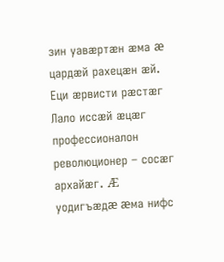зин уавæртæн æма æ цардæй рахецæн æй. Еци æрвисти рæстæг Лало иссæй æцæг профессионалон революционер – сосæг архайæг. Æ уодигъæдæ æма нифс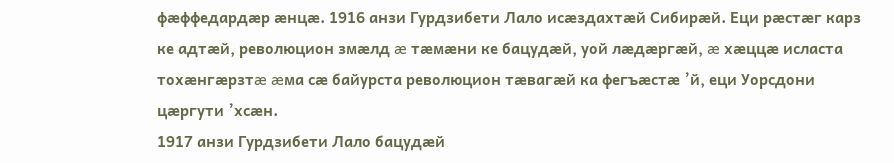фæффедардæр æнцæ. 1916 анзи Гурдзибети Лало исæздахтæй Сибирæй. Еци рæстæг карз ке адтæй, революцион змæлд æ тæмæни ке бацудæй, уой лæдæргæй, æ хæццæ исласта тохæнгæрзтæ æма сæ байурста революцион тæвагæй ка фегъæстæ ’й, еци Уорсдони цæргути ’хсæн.
1917 анзи Гурдзибети Лало бацудæй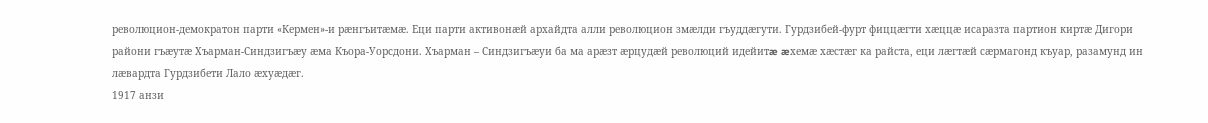революцион-демократон парти «Кермен»-и рæнгъитæмæ. Еци парти активонæй архайдта алли революцион змæлди гъуддæгути. Гурдзибей-фурт фиццæгти хæццæ исаразта партион киртæ Дигори райони гъæутæ Хъарман-Синдзигъæу æма Къора-Уорсдони. Хъарман – Синдзигъæуи ба ма арæзт æрцудæй революций идейитæ æхемæ хæстæг ка райста, еци лæгтæй сæрмагонд къуар, разамунд ин лæвардта Гурдзибети Лало æхуæдæг.
1917 анзи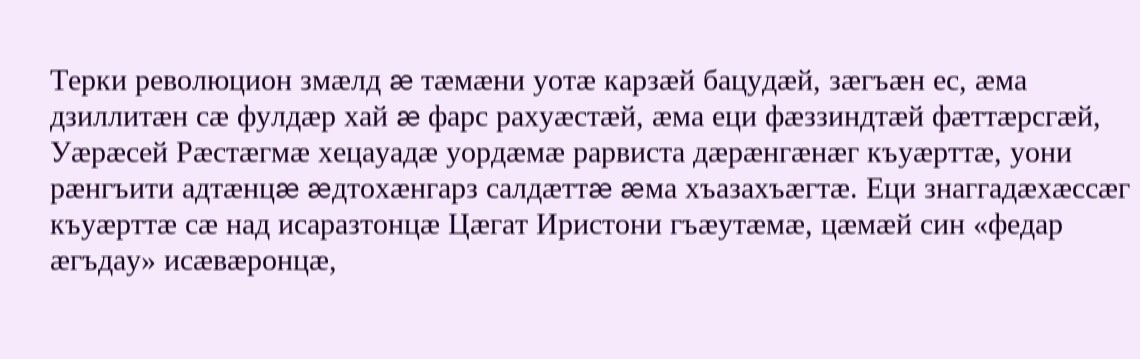Терки революцион змæлд æ тæмæни уотæ карзæй бацудæй, зæгъæн ес, æма дзиллитæн сæ фулдæр хай æ фарс рахуæстæй, æма еци фæззиндтæй фæттæрсгæй, Уæрæсей Рæстæгмæ хецауадæ уордæмæ рарвиста дæрæнгæнæг къуæрттæ, уони рæнгъити адтæнцæ æдтохæнгарз салдæттæ æма хъазахъæгтæ. Еци знаггадæхæссæг къуæрттæ сæ над исаразтонцæ Цæгат Иристони гъæутæмæ, цæмæй син «федар æгъдау» исæвæронцæ,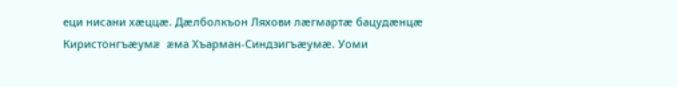еци нисани хæццæ. Дæлболкъон Ляхови лæгмартæ бацудæнцæ Киристонгъæумæ æма Хъарман-Синдзигъæумæ. Уоми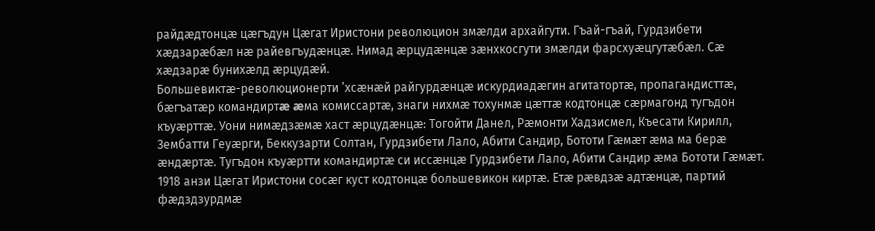райдæдтонцæ цæгъдун Цæгат Иристони революцион змæлди архайгути. Гъай-гъай, Гурдзибети хæдзарæбæл нæ райевгъудæнцæ. Нимад æрцудæнцæ зæнхкосгути змæлди фарсхуæцгутæбæл. Сæ хæдзарæ бунихæлд æрцудæй.
Большевиктæ-революционерти ’хсæнæй райгурдæнцæ искурдиадæгин агитатортæ, пропагандисттæ, бæгъатæр командиртæ æма комиссартæ, знаги нихмæ тохунмæ цæттæ кодтонцæ сæрмагонд тугъдон къуæрттæ. Уони нимæдзæмæ хаст æрцудæнцæ: Тогойти Данел, Рæмонти Хадзисмел, Къесати Кирилл, Зембатти Геуæрги, Беккузарти Солтан, Гурдзибети Лало, Абити Сандир, Бототи Гæмæт æма ма берæ æндæртæ. Тугъдон къуæртти командиртæ си иссæнцæ Гурдзибети Лало, Абити Сандир æма Бототи Гæмæт. 1918 анзи Цæгат Иристони сосæг куст кодтонцæ большевикон киртæ. Етæ рæвдзæ адтæнцæ, партий фæдздзурдмæ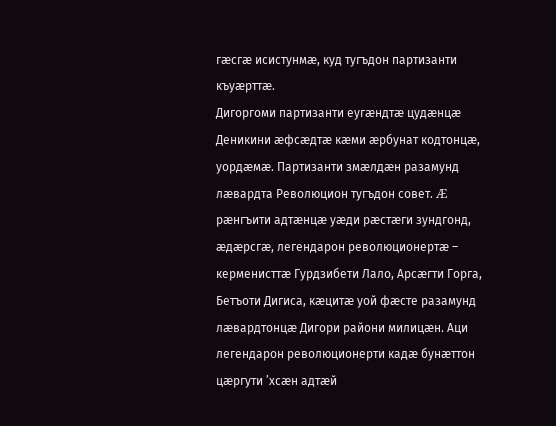гæсгæ исистунмæ, куд тугъдон партизанти къуæрттæ.
Дигоргоми партизанти еугæндтæ цудæнцæ Деникини æфсæдтæ кæми æрбунат кодтонцæ, уордæмæ. Партизанти змæлдæн разамунд лæвардта Революцион тугъдон совет. Æ рæнгъити адтæнцæ уæди рæстæги зундгонд, æдæрсгæ, легендарон революционертæ – керменисттæ Гурдзибети Лало, Арсæгти Горга, Бетъоти Дигиса, кæцитæ уой фæсте разамунд лæвардтонцæ Дигори райони милицæн. Аци легендарон революционерти кадæ бунæттон цæргути ’хсæн адтæй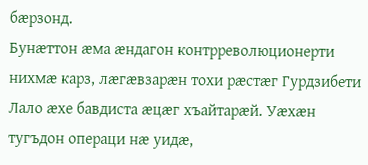бæрзонд.
Бунæттон æма æндагон контрреволюционерти нихмæ карз, лæгæвзарæн тохи рæстæг Гурдзибети Лало æхе бавдиста æцæг хъайтарæй. Уæхæн тугъдон операци нæ уидæ,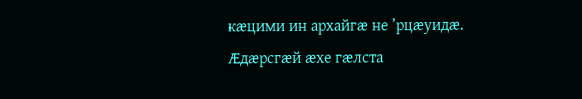кæцими ин архайгæ не ’рцæуидæ. Æдæрсгæй æхе гæлста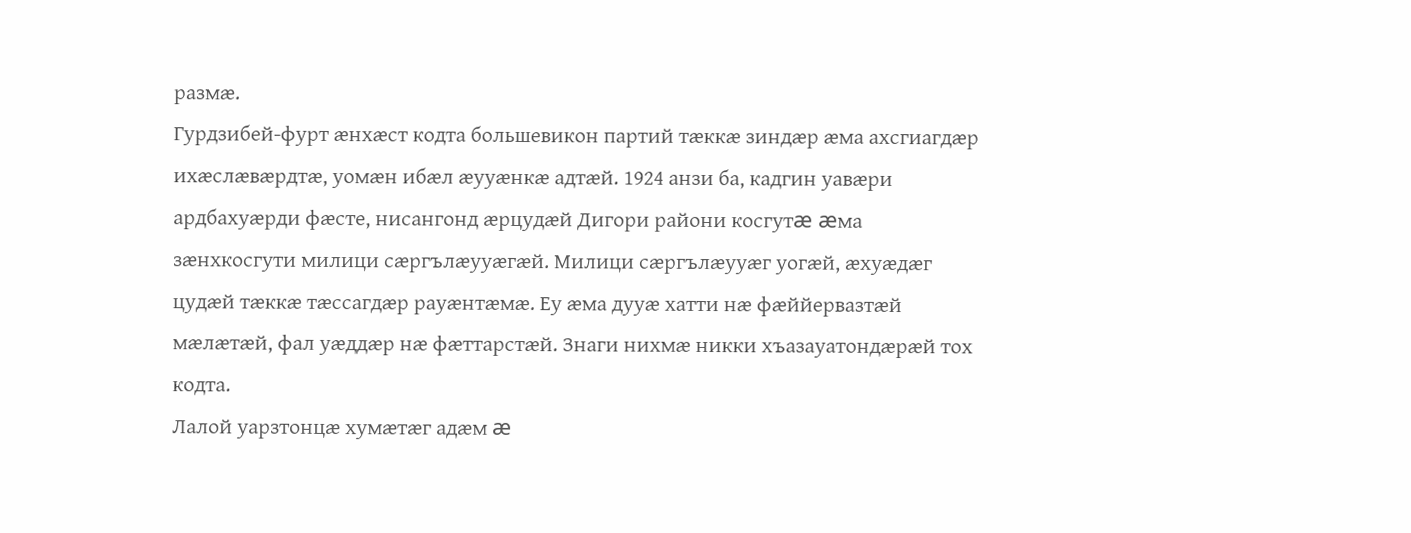размæ.
Гурдзибей-фурт æнхæст кодта большевикон партий тæккæ зиндæр æма ахсгиагдæр ихæслæвæрдтæ, уомæн ибæл æууæнкæ адтæй. 1924 анзи ба, кадгин уавæри ардбахуæрди фæсте, нисангонд æрцудæй Дигори райони косгутæ æма зæнхкосгути милици сæргълæууæгæй. Милици сæргълæууæг уогæй, æхуæдæг цудæй тæккæ тæссагдæр рауæнтæмæ. Еу æма дууæ хатти нæ фæййервазтæй мæлæтæй, фал уæддæр нæ фæттарстæй. Знаги нихмæ никки хъазауатондæрæй тох кодта.
Лалой уарзтонцæ хумæтæг адæм æ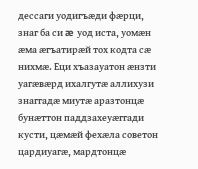дессаги уодигъæди фæрци, знаг ба си æ уод иста, уомæн æма æгъатирæй тох кодта сæ нихмæ. Еци хъазауатон æнзти уагæвæрд ихалгутæ аллихузи знаггадæ миутæ аразтонцæ бунæттон паддзахеуæггади кусти, цæмæй фехæла советон цардиуагæ, мардтонцæ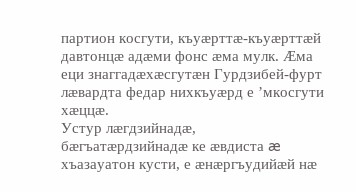партион косгути, къуæрттæ-къуæрттæй давтонцæ адæми фонс æма мулк. Æма еци знаггадæхæсгутæн Гурдзибей-фурт лæвардта федар нихкъуæрд е ’мкосгути хæццæ.
Устур лæгдзийнадæ, бæгъатæрдзийнадæ ке æвдиста æ хъазауатон кусти, е æнæргъудийæй нæ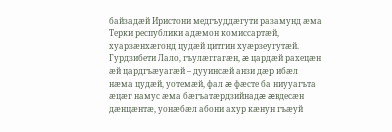байзадæй Иристони медгъуддæгути разамунд æма Терки республики адæмон комиссартæй, хуарзæнхæгонд цудæй цитгин хуæрзеугутæй.
Гурдзибети Лало, гъулæггагæн, æ цардæй рахецæн æй цардгъæуагæй – дууинсæй анзи дæр ибæл нæма цудæй, уотемæй, фал æ фæсте ба ниууагъта æцæг намус æма бæгъатæрдзийнадæ æвдесæн дæнцæнтæ, уонæбæл абони ахур кæнун гъæуй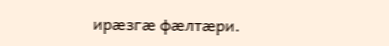ирæзгæ фæлтæри.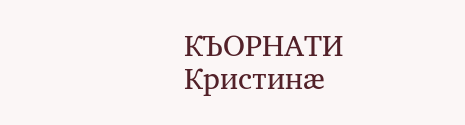КЪОРНАТИ Кристинæ